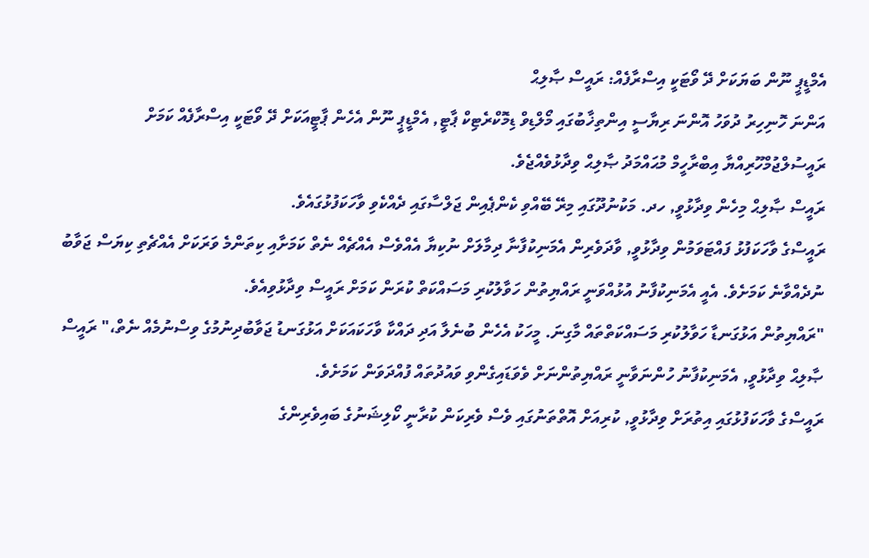އެމްޑީޕީ ނޫން ބަޔަކަށް ދޭ ވޯޓަކީ އިސްރާފެއް: ރައީސް ޞާލިޙް
އަންނަ ހޮނިހިރު ދުވަހު އޮންނަ ރިޔާސީ އިންތިޚާބުގައި މޯލްޑިވް ޑިމޮކްރެޓިކް ޕާޓީ, އެމްޑީޕީ ނޫން އެހެން ޕާޓީއަކަށް ދޭ ވޯޓަކީ އިސްރާފެއް ކަމަށް ރައީސުލްޖުމްހޫރިއްޔާ އިބްރާހީމް މުޙައްމަދު ޞާލިޙް ވިދާޅުވެއްޖެވެ.
ރައީސް ޞާލިޙް މިހެން ވިދާޅުވީ, ހދ. މަކުނުދޫގައި މިރޭ ބޭއްވި ކެންޕެއިން ޖަލްސާގައި ދެއްކެވި ވާހަކަފުޅުގައެވެ.
ރައީސްގެ ވާހަކަފުޅު ފައްޓަވަމުން ވިދާޅުވީ, ވާދަވެރިން އެމަނިކުފާނާ ދިމާލަށް ނުކިޔާ އެއްވެސް އެއްޗެއް ނެތް ކަމަށާއި ކިތަންމެ ވަރަކަށް އެއްޗެތި ކިޔަސް ޖަވާބު ނުދެއްވާނެ ކަމަށެވެ. އެއީ އެމަނިކުފާނު އުޅުއްވަނީ ރައްޔިތުން ހަވާލުކުރި މަސައްކަތް ކުރަން ކަމަށް ރައީސް ވިދާޅުވިއެވެ.
"ރައްޔިތުން އަޅުގަނޑާ ހަވާލުކުރި މަސައްކަތްތައް މާގިނަ. މީހަކު އެހެން ބުނެލާ އަދި ދައްކާ ވާހަކައަކަށް އަޅުގަނޑު ޖަވާބުދިނުމުގެ ވިސްނުމެއް ނެތް،" ރައީސް ޞާލިޙް ވިދާޅުވީ, އެމަނިކުފާނު ހުންނަވާނީ ރައްޔިތުންނަށް ވެވަޑައިގެންވި ވައުދުތައް ފުއްދަވަން ކަމަށެވެ.
ރައީސްގެ ވާހަކަފުޅުގައި އިތުރަށް ވިދާޅުވީ, ކުރިއަށް އޮތްތަނުގައި ވެސް ވެރިކަން ކުރާނީ ކޯލިޝަނުގެ ބައިވެރިންގެ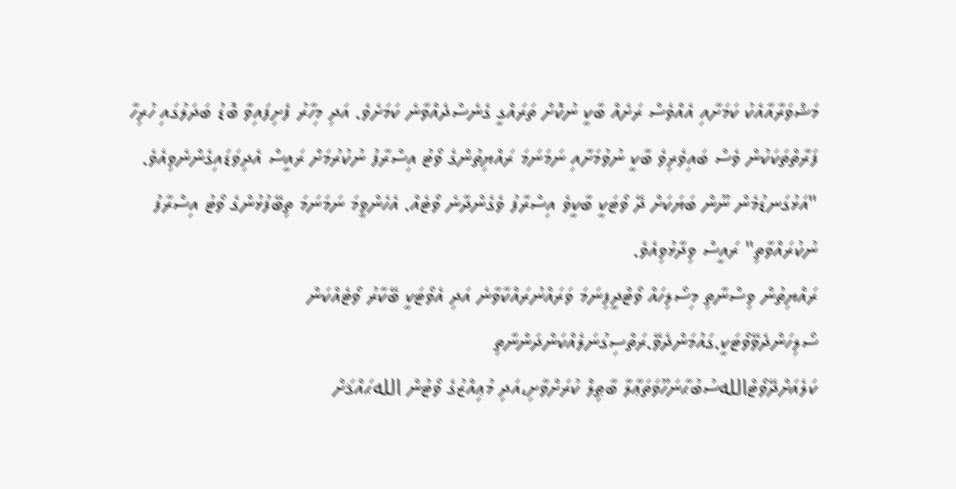މަޝްވަރާއާއެކު ކަމަށާއި އެއްވެސް ރަށެއް ބާކީ ނުކޮށް ތަރައްގީ ގެނެސްދެއްވާނެ ކަމަށެވެ. އަދި މިހާރު ފެށިފައިވާ ބޮޑު ބަދަލުގައި ހުރިހާ ފަރާތްތަކަކުން ވެސް ބައިވެރިވެ ބާކީ ނުވުމަށާއި ނަމަނަމަ ރައްޔިތުންގެ ވޯޓު އިސްރާފު ނުކުރުމަށް ރައީސް އެދިވަޑައިގެންނެވިއެވެ.
"އަޅުގަނޑުމެން ނޫން ބަޔަކަށް ދޭ ވޯޓަކީ ބާކީވެ އިސްރާފު ވެގެންދާނެ ވޯޓެއް. އެހެންވީމަ ނަމަނަމަ ތިބޭފުޅުންގެ ވޯޓު އިސްރާފު ނުކުރައްވާތި" ރައީސް ވިދާޅުވިއެވެ.
ރައްޔިތުން ވިސްނާތި މިސޯލިހައް ވޯޓްދީފިނަމަ ވަރައްނުރައްކާވާނެ އަދި އެވޯޓަކީ ބޭކާރު ވޯޓެއްކަން
ސޯލިހަންދެވޭވޯޓަކީ.ގައުމަންދެވޭ.ރަތްސިގުނަލެއްކަންދަންނާތި
ކަލެއަށްދޭވޯޓްاللهސުބުޙާނަހޫވަތަޢާލާ ބާޠިލް ކުރަށްވާށި،އަދި މުޢިއްޒުގެ ވޯޓުން اللهޙައްޤަށް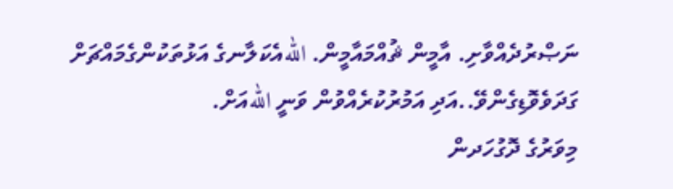ނަޞްރުދެއްވާށި. އާމީން ޘުއްމައާމީން. اللهއެކަލާނގެ އަޅުތަކުންގެމައްޗަށް ގަދަވެވޮޑިގެންވޭ..އަދި އަމުރުކުރެއްވުން ވަނީ اللهއަށް.
މިވަރުގެ ދޮގުހަދން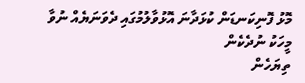މޮޅު ފޮނިކަނޑަން ކުޅަދާނަ އޮޅުވާލުމުގައި ދެވަނަޔެއް ނުވާ މީހަކު ނުދެކެން
ތިޔަހެން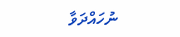ނުހައްދަވާ